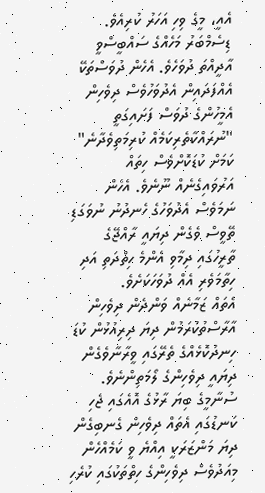އެއީ، މީގެ ވިހި އަހަރު ކުރިއެވެ. ޑިސެމްބަރު މަހެއްގެ ސައްބީސްވީ އާދީއްތަ ދުވަހެވެ. އެހެން ދުވަސްތަކޭ އެއްފަދައިން އެދުވަހުވެސް ދިވެހިން އެމީހުންގެ ދުވަސް ފަށައިގަތީ "ނުރައްކާތެރިކަމެއް ކުރިމަތިވެދާނެ" ކަމަށް ކުޑަކޮށްވެސް ހިތައް އަރުވައިގެނެއް ނޫނެވެ. އެހެން ނަމަވެސް އެދުވަހުގެ ހެނދުނު ނުވަގަޑި ތޭވީސް ވެގެން ދިޔައީ ރާއްޖޭގެ ތާރީހުގައި ދިމާވި އެންމެ ހިތްދަތި އަދި ހިތާމަވެރި އެއް ދުވަހަކަށެވެ.
އެތައް ޒަމާނެއް ވަންދެން ދިވެހިން އާރާސްތުކުރަމުން ދިޔަ ދިރިއުޅުން ކުޑަ ހިނދުކޮޅެއްގެ ތެރޭގައި ވީރާނާވެގެން ދިޔައީ ދިވެހިންގެ ލޯމަތިންނެވެ. ސުނާމީގެ ބިޔަ ރާޅުގެ އޮއެގައި ޖެހި ކަނޑުގައި އެތައް ދިވެހިން ގެނބިގެން ދިޔަ މަންޒަރަކީ އިއްޔެ ވީ ކަމެއްހެން މިއަދުވެސް ދިވެހިންގެ ހިތްތަކުގައި ކުރެހި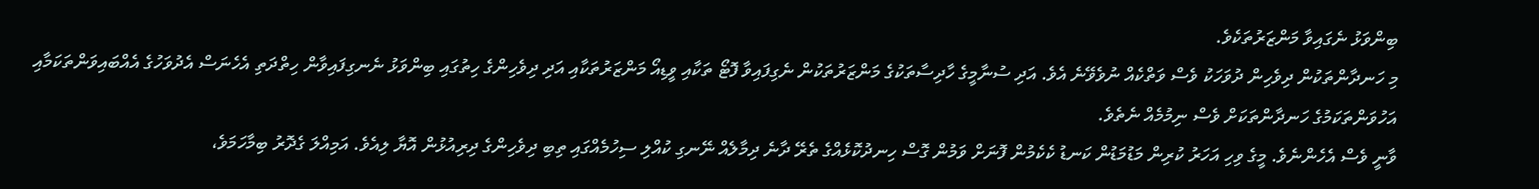ބިންވަޅު ނެގައިވާ މަންޒަރުތަކެވެ.
މި ހަނދާންތަކުން ދިވެހިން ދުވަހަކު ވެސް ވަތްކެއް ނުވެވޭނެ އެވެ. އަދި ސުނާމީގެ ހާދިސާތަކުގެ މަންޒަރުތަކުން ނެގިފައިވާ ފޮޓޯ ތަކާއި ވީޑިއޯ މަންޒަރުތަކާއި އަދި ދިވެހިންގެ ހިތުގައި ބިންވަޅު ނެނގިފައިވާން ހިތްދަތި އެހެނަސް އެދުވަހުގެ އެއްބައިވަންތަކަމާއި އަހުވަންތަކަމުގެ ހަނދާންތަކަށް ވެސް ނިމުމެއް ނެތެވެ.
ވާނީ ވެސް އެހެންނެވެ. މީގެ ވިހި އަހަރު ކުރިން މަޑުމަޑުން ކަނޑު ކެކެމުން ފޮނަށް ވަމުން ގޮސް ހިނދުކޮޅެއްގެ ތެރޭ ދާނެ ދިމާލެއް ނޭނގި ކުއްލި ސިހުމެއްގައި ތިބި ދިވެހިންގެ ދިރިއުޅުން އޮޔާ ލިއެވެ. އަމިއްލަ ގެދޮރު ބިމާހަމަވެ،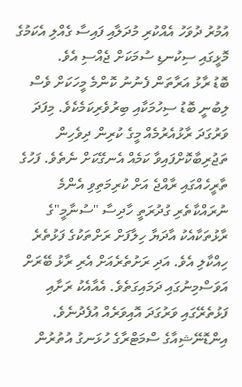އުމުރު ދުވަހު އެއްކުރި މުދަލާއި ފައިސާ ގެއްލި އެކަމުގެ މޮޅީގައި ސިކުނޑި ސުމަކަށް ޖެއްސި އެވެ.
ބޮޑު ރާޅު އަރާތަން ފެނުނު ކޮންމެ މީހަކަށް ވެސް ލިބުނީ ބޮޑު ސިހުމަކާއި ބިރުވެރިކަމެކެވެ. މިފަދަ ވަރުގަދަ ރާޅުއެރުމެއް މީގެ ކުރިން ދިވެހިން ތަޖުރިބާކޮށްފައިވާ ކަމެއް އެނގޭކަށް ނެތެވެ. ފަހުގެ ތާރީހެއްގައި ރާއްޖެ އަށް ކުރިމަތިވި އެންމެ ނުރައްކާތެރި ގުދުރަތީ ހާދިސާ "ސުނާމީ"ގެ ރާޅުތަކާއެކު އާދަޔާ ހިލާފަށް ރަށްތަކުގެ ފަޅުތެރެ ހިއްކާލި އެވެ. އަދި ރަށުތެރެއަށް އެރި ރާޅު ބޭރަށް އަވަސްމިނުގައި ދަމައިގަތެވެ. އެއާއެކު ރަށާއި ފަޅުތެރޭގައި ވަރުގަދަ އޮއިވަރެއް އުފެދުނެވެ.
އިންޑޮނޭޝިއާގެ ސްމަޓްރާގެ ހުޅަނގު އުތުރުން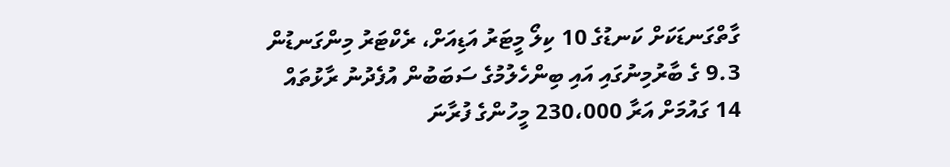ގާތްގަނޑަކަށް ކަނޑުގެ 10 ކިލޯ މީޓަރު އަޑިއަށް، ރެކްޓަރު މިންގަނޑުން 9.3 ގެ ބާރުމިނުގައި އައި ބިންހެލުމުގެ ސަބަބުން އުފެދުނު ރާޅުތައް 14 ގައުމަށް އަރާ 230،000 މީހުންގެ ފުރާނަ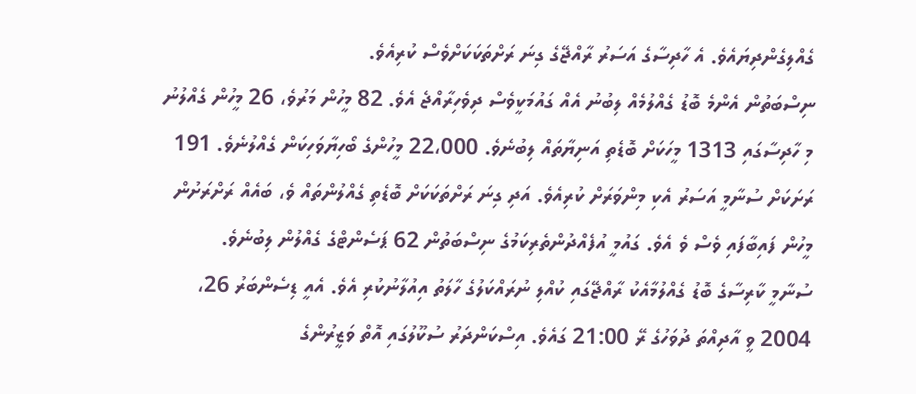ގެއްލިގެންދިޔައެވެ. އެ ހާދިސާގެ އަސަރު ރާއްޖޭގެ ގިނަ ރަށްތަކަކަށްވެސް ކުރިއެވެ.
ނިސްބަތުން އެންމެ ބޮޑު ގެއްލުމެއް ލިބުނު އެއް ގައުމަކީވެސް ދިވެހިރާއްޖެ އެވެ. 82 މީހުން މަރުވެ، 26 މީހުން ގެއްލުނު މި ހާދިސާގައި 1313 މީހަކަށް ބޮޑެތި އަނިޔާތައް ލިބުނެވެ. 22،000 މީހުންގެ ބޯހިޔާވަހިކަން ގެއްލުނެވެ. 191 ރަށަކަށް ސުނާމީ އަސަރު އެކި މިންވަރަށް ކުރިއެވެ. އަދި ގިނަ ރަށްތަކަކަށް ބޮޑެތި ގެއްލުންތައް ވެ، ބައެއް ރަށްރަށުން މީހުން ފައިބާފައި ވެސް ވެ އެވެ. ގައުމީ އުފެއްދުންތެރިކަމުގެ ނިސްބަތުން 62 ޕަސެންޓްގެ ގެއްލުން ލިބުނެވެ.
ސުނާމީ ކާރިސާގެ ބޮޑު ގެއްލުމާއެކު ރާއްޖޭގައި ކުއްލި ނުރައްކަލުގެ ހާލަތު އިއުލާނުކުރި އެވެ. އެއީ ޑިސެންބަރު 26، 2004 ވީ އާދިއްތަ ދުވަހުގެ ރޭ 21:00 ގައެވެ. އިސްކަންދަރު ސުކޫލުގައި އޮތް ވަޒީރުންގެ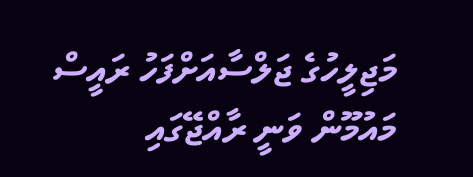މަޖިލީހުގެ ޖަލްސާއަށްފަހު ރައީސް މައުމޫން ވަނީ ރާއްޖޭގައި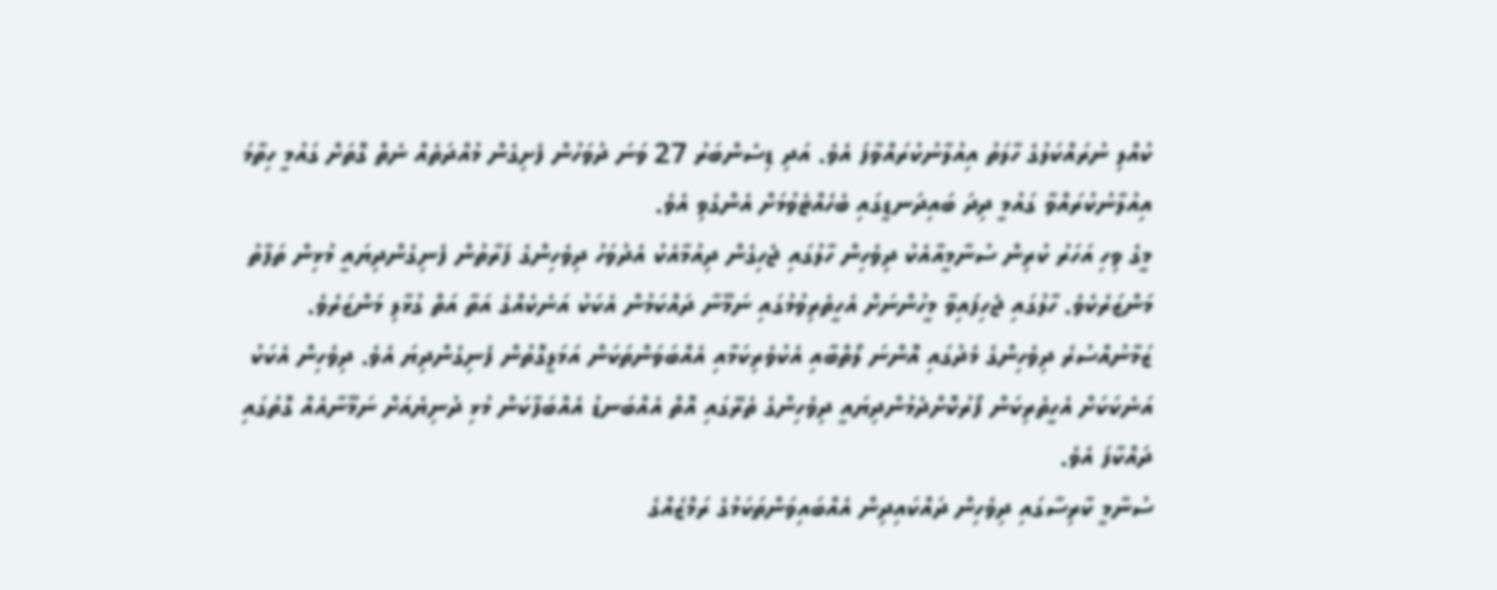ކުއްލި ނުރައްކަލުގެ ހާލަތު އިއުލާނުކުރައްވާފަ އެވެ. އަދި ޑިސެންބަރު 27 ވަނަ ދުވަހުން ފެށިގެން މުއްދަތެއް ނެތް ގޮތަށް ގައުމީ ހިތާމަ އިއުލާނުކުރައްވާ ގައުމީ ދިދަ ބައިދަނޑީގައި ބެހެއްޓެވުމަށް އެންގެވި އެވެ.
މީގެ ވިހި އަހަރު ކުރިން ސުނާމީއާއެކު ދިވެހިން ހާލުގައި ޖެހިގެން ދިއުމާއެކު އެދުވަހު ދިވެހިންގެ ފަރާތުން ފެނިގެންދިޔައީ މުޅިން ތަފާތު މަންޒަރެކެވެ. ހާލުގައި ޖެހިފައިވާ މީހުންނަށް އެހީތެރިވުމުގައި ނަމޫނާ ދައްކަމުން އެކަކު އަނެކެއްގެ އަތާ އަތް ގުޅާލި މަންޒަރެވެ. ޒަމާނުއްސުރެ ދިވެހިންގެ މެދުގައި އޮންނަ ލޯތްބާއި އެކުވެރިކަމާއި އެއްބަވަންތަކަން އަމަލީގޮތުން ފެނިގެންދިޔަ އެވެ. ދިވެހިން އެކަކު އަނެކަކަށް އެހީތެރިކަން ފޯރުކޮށްދެމުންދިޔައީ ދިވެހިންގެ ތެރޭގައި އޮތް އެއްބަނޑު އެއްބަފާކަން މުޅި ދުނިޔެއަށް ނަމޫނާއެއް ގޮތުގައި ދައްކާފަ އެވެ.
ސުނާމީ ކާރިސާގައި ދިވެހިން ދައްކައިދިން އެއްބައިވަންތަކަމުގެ ރަމްޒެއްގެ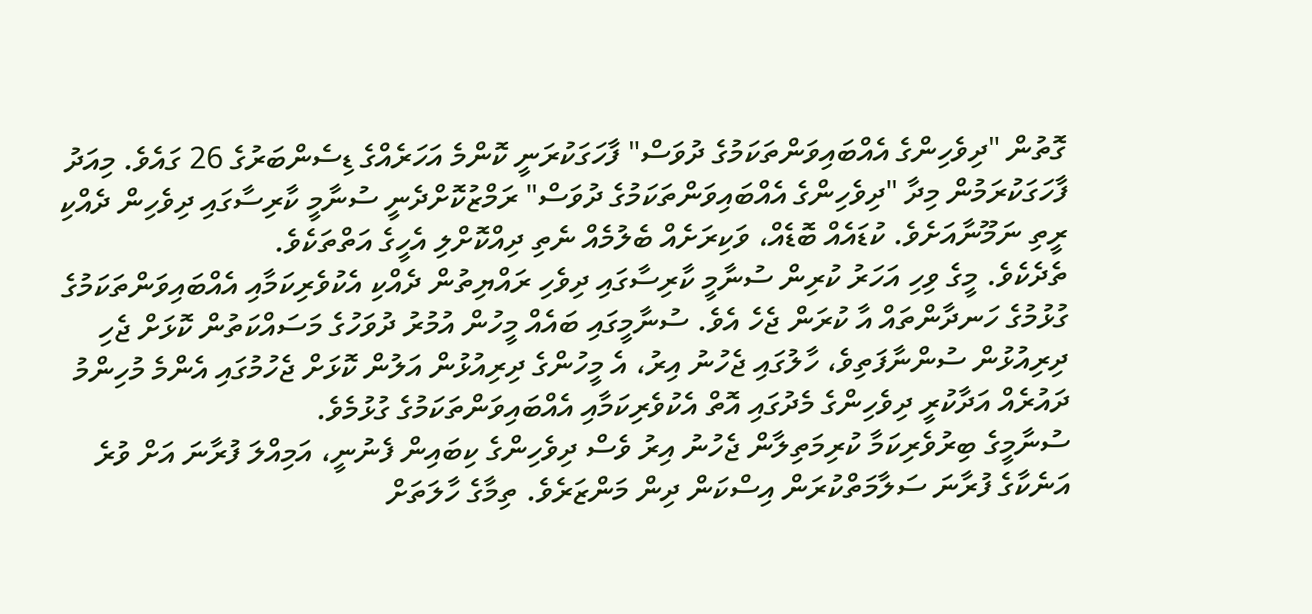ގޮތުން "ދިވެހިންގެ އެއްބައިވަންތަކަމުގެ ދުވަސް" ފާހަގަކުރަނީ ކޮންމެ އަހަރެއްގެ ޑިސެންބަރުގެ 26 ގައެވެ. މިއަދު ފާހަގަކުރަމުން މިދާ "ދިވެހިންގެ އެއްބައިވަންތަކަމުގެ ދުވަސް" ރަމްޒުކޮށްދެނީ ސުނާމީ ކާރިސާގައި ދިވެހިން ދެއްކި ރީތި ނަމޫނާއަށެވެ. ކުޑައެއް ބޮޑެއް، ވަކިރަށެއް ބެލުމެއް ނެތި ދިއްކޮށްލި އެހީގެ އަތްތަކެވެ.
ތެދެކެވެ. މީގެ ވިހި އަހަރު ކުރިން ސުނާމީ ކާރިސާގައި ދިވެހި ރައްޔިތުން ދެއްކި އެކުވެރިކަމާއި އެއްބައިވަންތަކަމުގެ ގުޅުމުގެ ހަނދާންތައް އާ ކުރަން ޖެހެ އެވެ. ސުނާމީގައި ބައެއް މީހުން އުމުރު ދުވަހުގެ މަސައްކަތުން ކޮޅަށް ޖެހި ދިރިއުޅުން ސުންނާފަތިވެ، ހާލުގައި ޖެހުނު އިރު، އެ މީހުންގެ ދިރިއުޅުން އަލުން ކޮޅަށް ޖެހުމުގައި އެންމެ މުހިންމު ދައުރެއް އަދާކުރީ ދިވެހިންގެ މެދުގައި އޮތް އެކުވެރިކަމާއި އެއްބައިވަންތަކަމުގެ ގުޅުމެވެ.
ސުނާމީގެ ބިރުވެރިކަމާ ކުރިމަތިލާން ޖެހުނު އިރު ވެސް ދިވެހިންގެ ކިބައިން ފެނުނީ، އަމިއްލަ ފުރާނަ އަށް ވުރެ އަނެކާގެ ފުރާނަ ސަލާމަތްކުރަން އިސްކަން ދިން މަންޒަރެވެ. ތިމާގެ ހާލަތަށް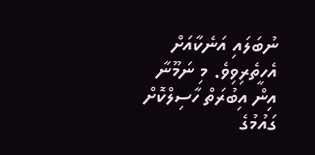ނުބަލައި އަނެކާއަށް އެހީތެރިވިވެ. މި ނަމޫނާ އިން އިބުރަތް ހާސިލްކޮށް ގައުމުގެ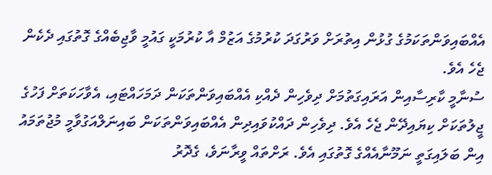އެއްބައިވަންތަކަމުގެ ގުޅުން އިތުރަށް ވަރުގަދަ ކުރުމުގެ އަޒުމް އާ ކުރުމަކީ ގައުމީ ވާޖިބެއްގެ ގޮތުގައި ދެކެން ޖެހެ އެވެ.
ސުނާމީ ކާރިސާއިން އަރައިގަތުމަށް ދިވެހިން ދެއްކި އެއްބައިވަންތަކަން ދަމަހައްޓައި، އެވާހަކަތަށް ފަހުގެ ޖީލުތަކަށް ކިޔައިދޭން ޖެހެ އެވެ. ދިވެހިން ދައްކުވައިދިން އެއްބައިވަންތަކަން ބައިނަލްއަގުވާމީ މުޖުތަމައު އިން ބަލައިގަތީ ނަމޫނާއެއްގެ ގޮތުގައި އެވެ. ރަށްތައް ވީރާނަވެ، ގެދޮރު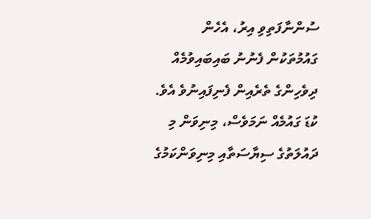ސުންނާފަތިވި އިރު، އެހެން ގައުމުތަކުން ފެނުނު ބައިބައިވުމެއް ދިވެހިންގެ ތެރެއިން ފެނިފައިނުވެ އެވެ.
ކުޑަ ގައުމެއް ނަމަވެސް، މިނިވަން މި ދައުލަތުގެ ސިޔާސަތާއި މިނިވަންކަމުގެ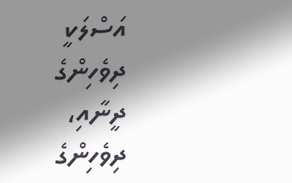އަސްލަކީ ދިވެހިންގެ ދީނާއި، ދިވެހިންގެ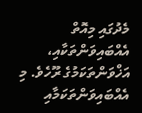މެދުގައި މިއޮތް އެއްބައިވަންތަކާއި، އަޚްވަންތަކަމުގެ ރޫހެވެ. މި އެއްބައިވަންތަކަމާއި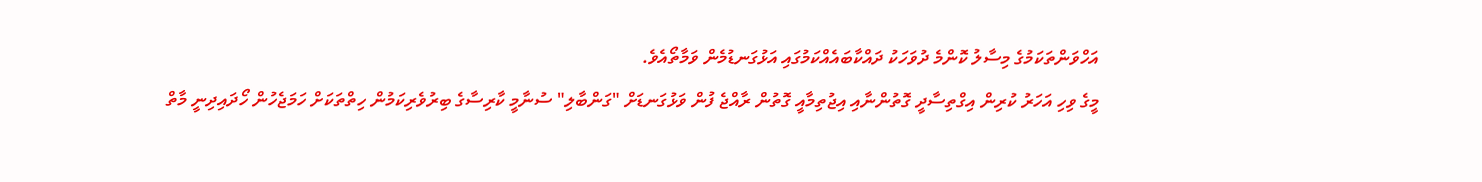އަހްވަންތަކަމުގެ މިސާލު ކޮންމެ ދުވަހަކު ދައްކާބައެއްކަމުގައި އަޅުގަނޑުމެން ވަމާތޯއެވެ.
މީގެ ވިހި އަހަރު ކުރިން އިގްތިސާދީ ގޮތުންނާއި އިޖުތިމާއީ ގޮތުން ރާއްޖެ ފުން ވަޅުގަނޑަށް "ގަންބާލި" ސުނާމީ ކާރިސާގެ ބިރުވެރިކަމުން ހިތްތަކަށް ހަމަޖެހުން ހޯދައިދިނީ މާތް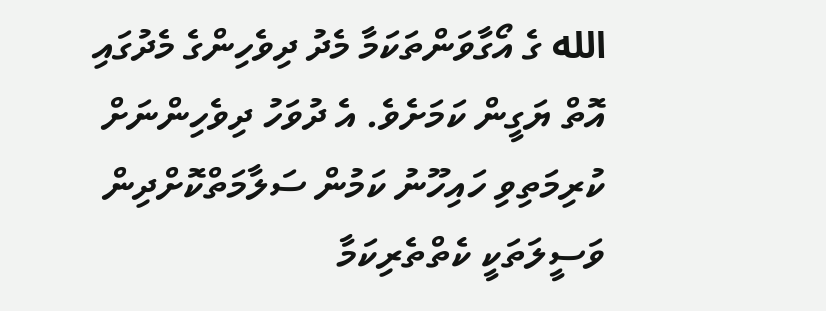الله ގެ އޯގާވަންތަކަމާ މެދު ދިވެހިންގެ މެދުގައި އޮތް ޔަގީން ކަމަށެވެ. އެ ދުވަހު ދިވެހިންނަށް ކުރިމަތިވި ހައިހޫނު ކަމުން ސަލާމަތްކޮށްދިން ވަސީލަތަކީ ކެތްތެރިކަމާ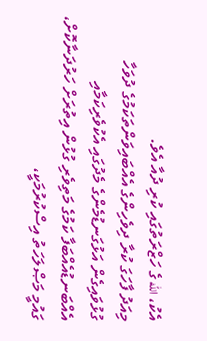އެކު، الله ގެ ހަޒްރަތުގައި ކުރި ދުއާ އެވެ.
މިއަދު ފާހަގަ ކުރާ ދިވެހިންގެ އެއްބައިވަންތަކަމުގެ ދުވަހާ ގުޅުވައިގެން އަޅުގަނޑުމެންގެ މެދުގައި އެކުވެރިކަމާއި އެއްބަނޑުއެއްބަފާ ކަމުގެ މަތިވެރި ގުޅުން އިތުރަށް ހަރުދަނާކޮށް، ގައުމީ މަޞްލަހަތު އިސްކުރުމަކީ،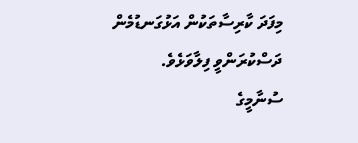މިފަދަ ކާރިސާތަކުން އަޅުގަނޑުމެން ދަސްކުރަންވީ ފިލާވަޅެވެ.
ސުނާމީގެ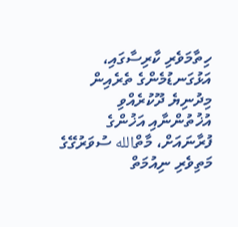ހިތާމަވެރި ކާރިސާގައި، އަޅުގަނޑުމެންގެ ތެރެއިން މިދުނިޔެ ދޫކުރެއްވި އުޚުތުންނާއި އަޚުންގެ ފުރާނައަށް، މާތްالله ސުވަރުގޭގެ މަތިވެރި ނިއުމަތް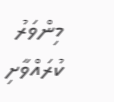މިންވަރު ކުރައްވާށި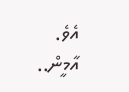އެވެ. އާމީން..